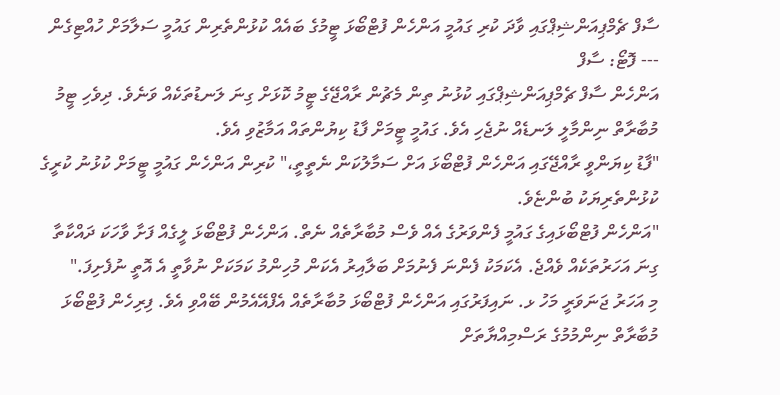ސާފް ޗެމްޕިއަންޝިޕްގައި ވާދަ ކުރި ގައުމީ އަންހެން ފުޓްބޯޅަ ޓީމުގެ ބައެއް ކުޅުންތެރިން ގައުމީ ސަލާމަށް ހުއްޓިގެން --- ފޮޓޯ: ސާފް
އަންހެން ސާފް ޗެމްޕިއަންޝިޕްގައި ކުޅުނު ތިން މެޗުން ރާއްޖޭގެ ޓީމު ކޮޅަށް ގިނަ ލަނޑުތަކެއް ވަނެވެ. ދިވެހި ޓީމު މުބާރާތް ނިންމާލީ ލަނޑެއް ނުޖެހި އެވެ. ގައުމީ ޓީމަށް ފާޑު ކިޔުންތައް އަމާޒުވި އެވެ.
"ފާޑު ކިޔަންވީ ރާއްޖޭގައި އަންހެން ފުޓްބޯޅަ އަށް ސަމާލުކަން ނެތީތީ،" ކުރިން އަންހެން ގައުމީ ޓީމަށް ކުޅުނު ކުރީގެ ކުޅުންތެރިޔަކު ބުންޏެވެ.
"އަންހެން ފުޓްބޯޅައިގެ ގައުމީ ފެންވަރުގެ އެއް ވެސް މުބާރާތެއް ނެތް. އަންހެން ފުޓްބޯޅަ ލީގެއް ފަށާ ވާހަކަ ދައްކާތާ ގިނަ އަހަރުތަކެއް ވެއްޖެ. އެކަމަކު ފެންނަ ފެނުމަށް ބަލާއިރު އެކަން މުހިންމު ކަމަކަށް ނުވާތީ އެ އޮތީ ނުފެށިފަ."
މި އަހަރު ޖަނަވަރީ މަހު ޅ. ނައިފަރުގައި އަންހެން ފުޓްބޯޅަ މުބާރާތެއް އެފްއޭއެމުން ބޭއްވި އެވެ. ފިރިހެން ފުޓްބޯޅަ މުބާރާތް ނިންމުމުގެ ރަސްމިއްޔާތަށް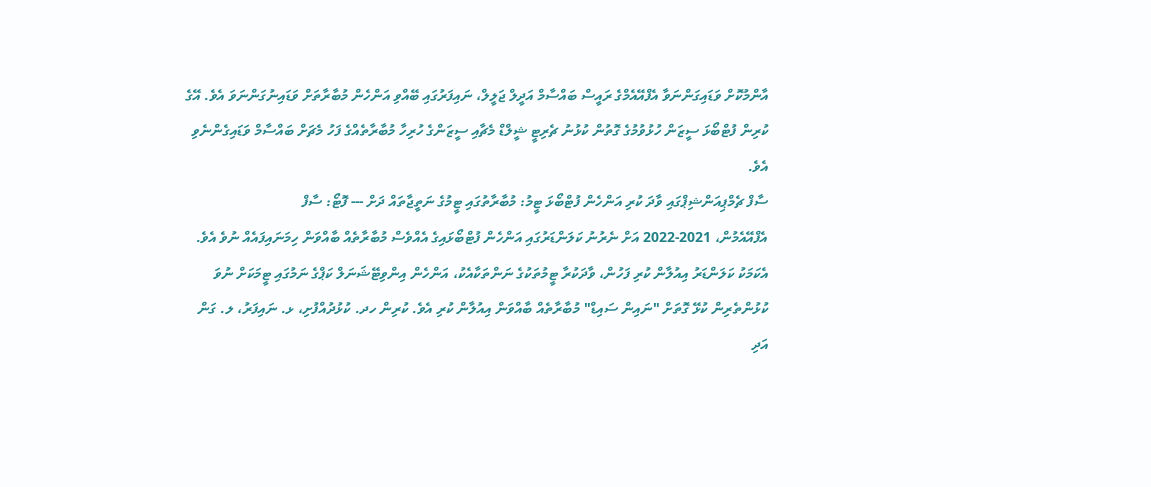އާންމުކޮށް ވަޑައިގަންނަވާ އެފްއޭއެމްގެ ރައީސް ބައްސާމް އަދީލް ޖަލީލް، ނައިފަރުގައި ބޭއްވި އަންހެން މުބާރާތަށް ވަޑައިނުގަންނަވަ އެވެ. އޭގެ ކުރިން ފުޓްބޯޅަ ސީޒަން ހުޅުވުމުގެ ގޮތުން ކުޅުނު ޗެރިޓީ ޝީލްޑް މެޗާއި ސީޒަންގެ ހުރިހާ މުބާރާތެއްގެ ފަހު މެޗަށް ބައްސާމް ވަޑައިގެންނެވި އެވެ.
ސާފް ޗެމްޕިއަންޝިޕްގައި ވާދަ ކުރި އަންހެން ފުޓްބޯޅަ ޓީމު: މުބާރާތުގައި ޓީމުގެ ނަތީޖާތައް ދަށް --- ފޮޓޯ: ސާފް
އެފްއޭއެމުން، 2021-2022 އަށް ނެރުނު ކަލަންޑަރުގައި އަންހެން ފުޓްބޯޅައިގެ އެއްވެސް މުބާރާތެއް ބާއްވަން ހިމަނައިފައެއް ނުވެ އެވެ. އެކަމަކު ކަލަންޑަރު އިއުލާން ކުރި ފަހުން، ވާދަކުރާ ޓީމުތަކުގެ ނަންތަކާއެކު، އަންހެން އިންވިޓޭޝަނަލް ކަޕްގެ ނަމުގައި ޓީމަކަށް ނުވަ ކުޅުންތެރިން ކުޅޭ ގޮތަށް "ނައިން ސައިޑް" މުބާރާތެއް ބާއްވަން އިއުލާން ކުރި އެވެ. ކުރިން ހދ. ކުޅުދުއްފުށި، ޅ. ނައިފަރު، ލ. ގަން އަދި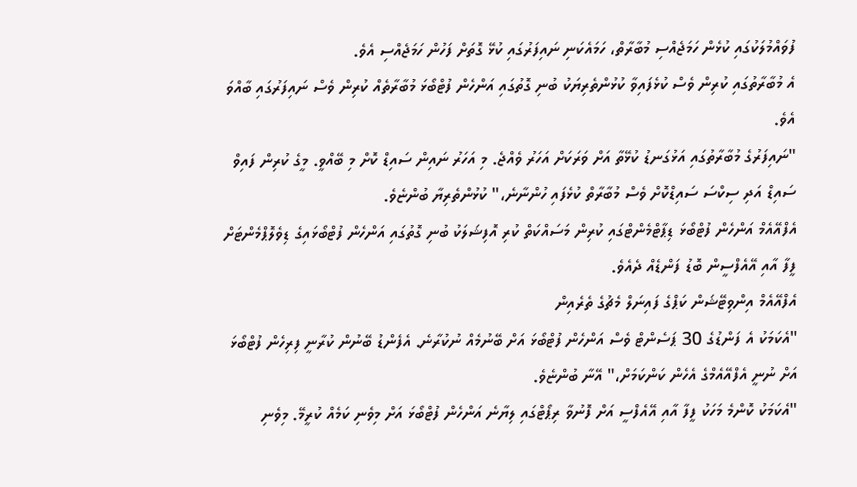ފުވައްމުލަކުގައި ކުޅެން ހަމަޖެއްސި މުބާރާތް، ހަމައެކަނި ނައިފަރުގައި ކުޅޭ ގޮތަށް ފަހުން ހަމަޖެއްސި އެވެ.
އެ މުބާރާތުގައި ކުރިން ވެސް ކުޅެފައިވާ ކުޅުންތެރިޔަކު ބުނި ގޮތުގައި އަންހެން ފުޓްބޯޅަ މުބާރާތެއް ކުރިން ވެސް ނައިފަރުގައި ބާއްވަ އެވެ.
"ނައިފަރުގެ މުބާރާތުގައި އަޅުގަނޑު ކުޅޭތާ އަށް ވަރަކަށް އަހަރު ވެއްޖެ. މި އަހަރު ނައިން ސައިޑް ކޮށް މި ބޭއްވީ. މީގެ ކުރިން ފައިވް ސައިޑް އަދި ސިކްސަ ސައިޑްކޮށް ވެސް މުބާރާތް ކުޅެފައި ހުންނާނެ،" ކުޅުންތެރިޔާ ބުންޏެވެ.
އެފްއޭއެމް އަންހެން ފުޓްބޯޅަ ޑިޕާޓްމެންޓްގައި ކުރިން މަސައްކަތް ކުރި އޮފިޝަލަކު ބުނި ގޮތުގައި އަންހެން ފުޓްބޯޅައިގެ ޑިވެލޮޕްމެންޓަށް ފީފާ އާއި އޭއެފްސީން ބޮޑު ފަންޑެއް ދެއެވެ.
އެފްއޭއެމް އިންވިޓޭޝަން ކަޕްގެ ފައިނަލް މެޗުގެ ތެރެއިން
"އެކަމަކު އެ ފަންޑުގެ 30 ޕަސެންޓް ވެސް އަންހެން ފުޓްބޯޅަ އަށް ބޭނުމެއް ނުކުރާނެ. އެފެންޑު ބޭނުން ކުރާނީ ފިރިހެން ފުޓްބޯޅަ އަށް ނުނީ އެފްއޭއެމްގެ އެހެން ކަންކަމަށް،" އޭނާ ބުންޏެވެ.
"އެކަމަކު ކޮންމެ މަހަކު ފީފާ އާއި އޭއެފްސީ އަށް ފޮނުވާ ރިޕޯޓްގައި ލިޔާނެ އަންހެން ފުޓްބޯޅަ އަށް މިވެނި ކަމެއް ކުރީމޭ. މިވެނި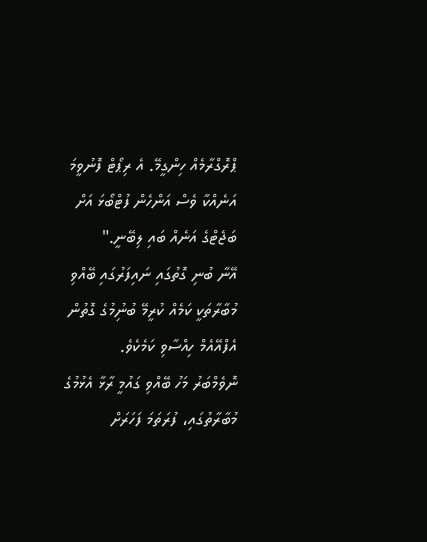ޕްރޮގްރާމެއް ހިންގީމޭ. އެ ރިޕޯޓް ފޮނުވީމަ އަނެއްކާ ވެސް އަންހެން ފުޓްބޯޅަ އަށް ބަޖެޓްގެ އަނެއް ބައި ލިބޭނީ."
އޭނާ ބުނި ގޮތުގައި ނައިފަރުގައި ބޭއްވި މުބާރާތަކީ ކަމެއް ކުރީމޭ ބުނިުމުގެ ގޮތުން އެފްއޭއެމް ހިއްސާވި ކަމެކެވެ.
ނޮވެމްބަރު މަހު ބޭއްވި ގައުމީ ރާޅާ އެޅުމުގެ މުބާރާތުގައި، ފުރަތަމަ ފަހަރަށް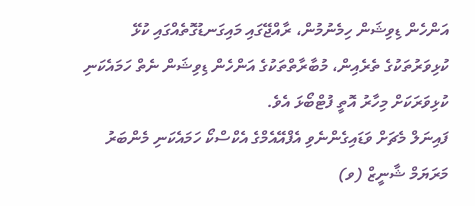އަންހެން ޑިވިޝަން ހިމެނުމުން، ރާއްޖޭގައި މައިގަނޑުގޮތެއްގައި ކުޅޭ ކުޅިވަރުތަކުގެ ތެރެއިން، މުބާރާތްތަކުގެ އަންހެން ޑިވިޝަން ނެތް ހަމައެކަނި ކުޅިވަރަކަށް މިހާރު އޮތީ ފުޓްބޯޅަ އެވެ.
ފައިނަލް މެޗަށް ވަޑައިގެންނެވި އެފްއޭއެމްގެ އެކްސްކޯ ހަމައެކަނި މެންބަރު މަރަޔަމް ޝާނީޒް (ވ)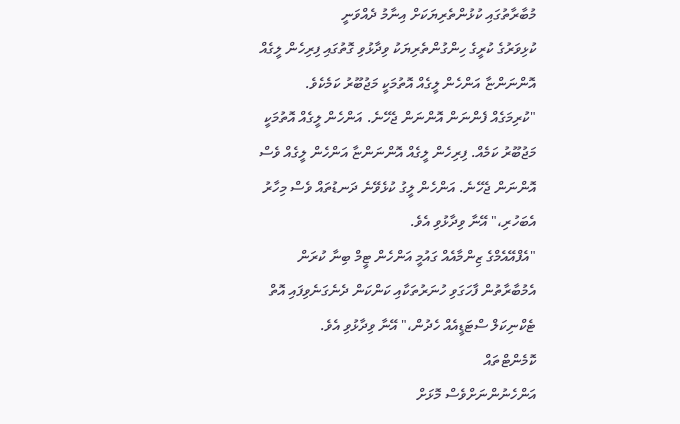މުބާރާތުގައި ކުޅުންތެރިޔަކަށް އިނާމު ދެއްވަނީ
ކުޅިވަރުގެ ކުރީގެ ހިންގުންތެރިޔަކު ވިދާޅުވި ގޮތުގައި ފިރިހެން ލީގެއް އޮންނަންޏާ އަންހެން ލީގެއް އޮތުމަކީ މަޖުބޫރު ކަމެކެވެ.
"ކުރިމަގެއް ފެންނަން އޮންނަން ޖެހޭނެ. އަންހެން ލީގެއް އޮތުމަކީ މަޖުބޫރު ކަމެއް. ފިރިހެން ލީގެއް އޮންނަންޏާ އަންހެން ލީގެއް ވެސް އޮންނަން ޖެހޭނެ. އަންހެން ލީގު ކުޅެވޭނެ ދަނޑުތައް ވެސް މިހާރު އެބަހުރި،" އޭނާ ވިދާޅުވި އެވެ.
"އެފްއޭއެމްގެ ޒިންމާއެއް ގައުމީ އަންހެން ޓީމް ބިނާ ކުރަން އެމުބާރާތުން ފާހަގަވި ހުނަރުތަކާއި ކަންކަން ދެނެގަނެވިފައި އޮތް ޓެކްނިކަލް ސްޓަޑީއެއް ހެދުން،" އޭނާ ވިދާޅުވި އެވެ.
ކޮމެންޓްތައް
އަންހެނުންނަށްވެސް މޮޅަށް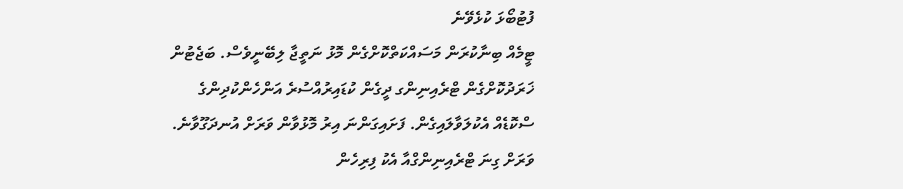ފުޓުބޯޅަ ކުޅެވޭނެ
ޓީމެއް ބިނާކުރަން މަސައްކަތްކޮށްގެން މޮޅު ނަތީޖާ ލިބޭނީވެސް. ބަޖެޓުން ޚަރަދުކޮށްގެން ޓްރެއިނިންގ ދީގެން ކުޑައިރުއްސުރެ އަންހެންކުދިންގެ ސްކޮޑެއް އެކުލަވާލައިގެން. ފަށައިގަންނަ އިރު މޮޅުވާން ވަރަށް އުނދަގޫވާނެ. ވަރަށް ގިނަ ޓްރެއިނިންގްއާ އެކު ފިރިހެން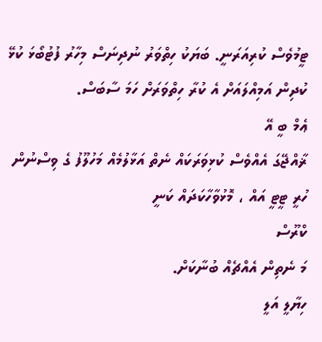ޓީމުވެސް ކުރިއަރަނީ. ބަޔަކު ހިތްވަރު ނުދިނަސް މިހާރު ފުޓުބޯޅަ ކުޅޭ ކުދިން އަމިއްލައަށް އެ ކުރާ ހިތްވަރަށް ހަމަ ސާބަސް.
ޢެމް ބީ އޭ
ޜާއްޖޭގަ އެއްވެސް ކުޅިވަރަކައް ނެތް އަޅާލުމެއް މަހުލޫފު ގެ ވިސްނުން ހުރީ ޓީޓީ އައް ، މޮޅުވާހާކަދައް ކަނީ
ކްރޫސް
މަ ނެތިން އެއްޗެއް ބުނާކަށް.
ހިޔާލީ އަލީ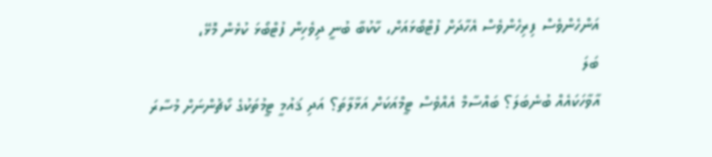އަންހެންވެސް ފިރިހެންވެސް އެހާދަށް ފުޓްބޯޅައަށް، ކާކުބާ ބުނީ ދިވެހިން ފުޓްބޯޅަ ކުޅެން މޮޅޭ،
ބަލަ
އާވާހަކައެއް ބުނެބަލަ؟ ބައްސާމް އެއްވެސް ޓީމްއަކަށް އަޅާލާތަ؟ އަދި ޤައުމީ ޓީމުތަކުގެ ކޯޗުންނަށް މުސާރަ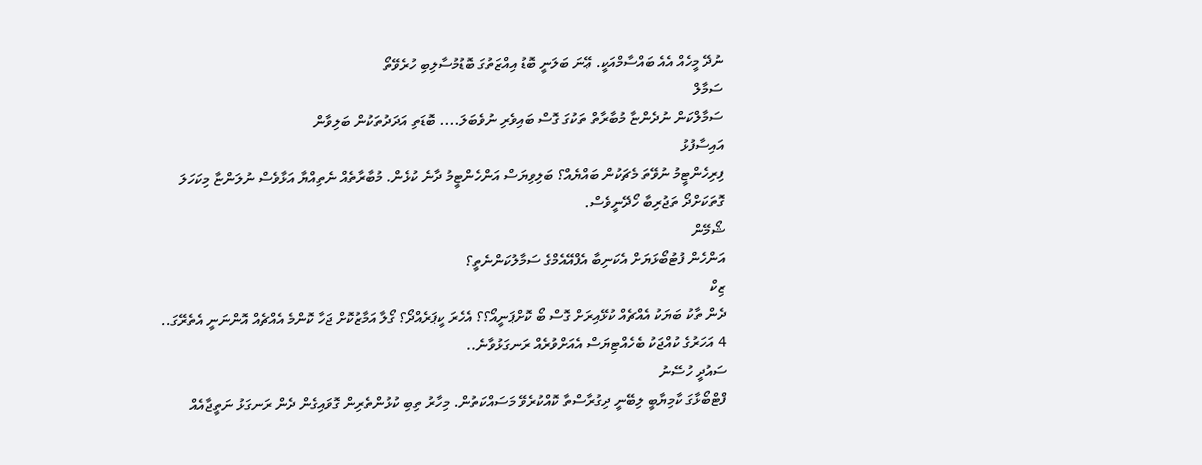ނުދޭ މީހެއް އެއެ ބައްސާމްއަކީ. ޢޭނަ ބަލަނީ ބޮޑު އިއްޒަތުގަ ބޮޑުމުސާލިބި ހުރެވޭތޯ
ސަމާލް
ސަމާލްކަން ނުދެންޏާ މުބާރާތް ތަކުގަ ގޮސް ބައިވެރި ނުވެބަލަ.... ބޮޑަތި އަދަދުތަކުން ބަލިވާން
އައިސާފުޅު
ފިރިހެންޓީމު ނުވޭތަ މެޗަކުން ބައްޔެއް؟ ބަލިވިޔަސް އަންހެންޓީމު ދާނެ ކުޅެން. މުބާރާތެއް ނެތިއްޔާ އަޅާވެސް ނުލަންޏާ މިކަހަލަ ގޮތަކަށްދޯ ތަޖުރިބާ ހޯދޭނީވެސް.
ޝޯމޭން
އަންހެން ފުޓުބޯޅަޔަށް އެކަނިބާ އެފްއޭއެމްގެ ސަމާލުކަންނެތީ؟
ޒިކް
ދެން ތާކު ބަޔަކު އެއްޗެއް ކުޅޭއިރަށް ގޮސް ބޯ ކޮށްޕަނީއޯ؟؟ އެހެރަ ކީޕަރެއްދޯ؟ ގޯލާ އަމާޒުކޮށް ޖަހާ ކޮންމެ އެއްޗެއް އޮންނަނީ އެތެރޭގަ.. 4 އަހަރުގެ ކުއްޖަކު ބެހެއްޓިޔަސް އެއަށްވުރެއް ރަނގަޅުވާނެ..
ސައުދީ ހުސޭނު
ފްޓްބޯޅާގަ ކާމިޔާބީ ލިބޭނީ ދިގުރާސްތާ ކޮއްކުރެވޭ މަސައްކަތުން. މިހާރު ތިބި ކުޅުންތެރިން ގޮވައިގެން ދެން ރަނގަޅު ނަތީޖާއެއް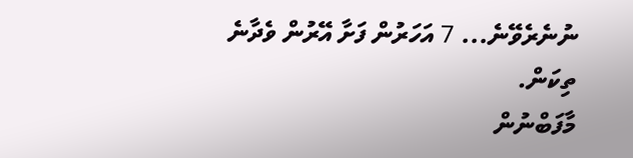ނުނެރެވޭނެ... 7 އަހަރުން ފަށާ އޭރުން ވެދާނެ ތިކަން.
މާފަބްނުން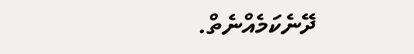ދޭނެކަމެއްނެތް.